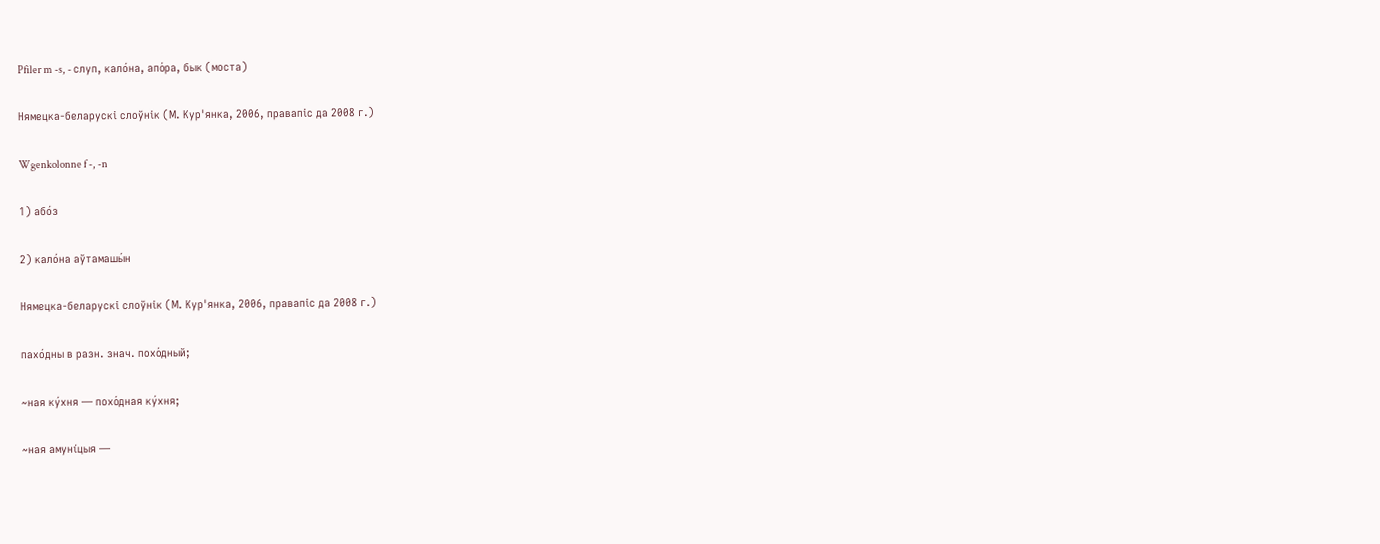Pfiler m -s, - слуп, кало́на, апо́ра, бык (моста)

Нямецка-беларускі слоўнік (М. Кур'янка, 2006, правапіс да 2008 г.)

Wgenkolonne f -, -n

1) або́з

2) кало́на аўтамашы́н

Нямецка-беларускі слоўнік (М. Кур'янка, 2006, правапіс да 2008 г.)

пахо́дны в разн. знач. похо́дный;

~ная ку́хня — похо́дная ку́хня;

~ная амуні́цыя —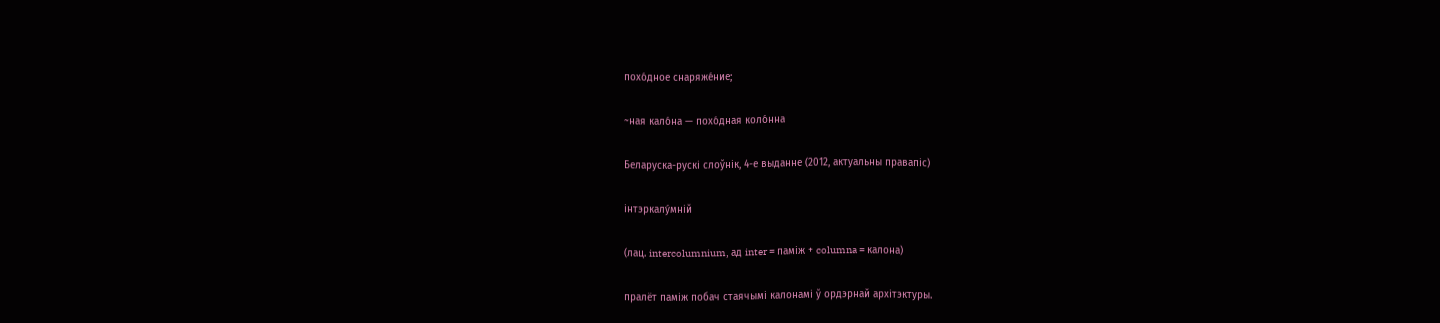похо́дное снаряже́ние;

~ная кало́на — похо́дная коло́нна

Беларуска-рускі слоўнік, 4-е выданне (2012, актуальны правапіс)

інтэркалу́мній

(лац. intercolumnium, ад inter = паміж + columna = калона)

пралёт паміж побач стаячымі калонамі ў ордэрнай архітэктуры.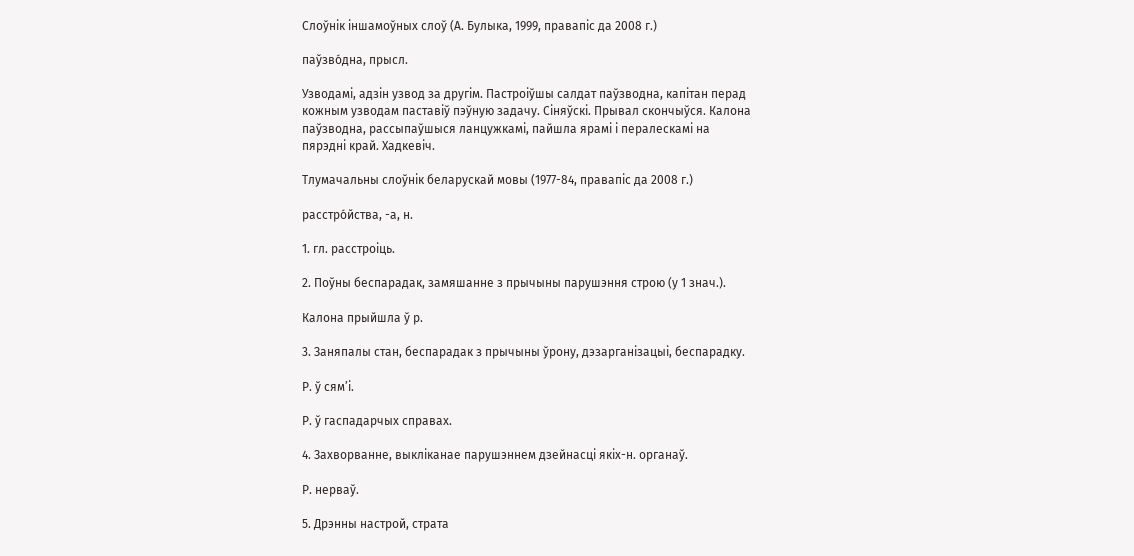Слоўнік іншамоўных слоў (А. Булыка, 1999, правапіс да 2008 г.)

паўзво́дна, прысл.

Узводамі, адзін узвод за другім. Пастроіўшы салдат паўзводна, капітан перад кожным узводам паставіў пэўную задачу. Сіняўскі. Прывал скончыўся. Калона паўзводна, рассыпаўшыся ланцужкамі, пайшла ярамі і пералескамі на пярэдні край. Хадкевіч.

Тлумачальны слоўнік беларускай мовы (1977-84, правапіс да 2008 г.)

расстро́йства, -а, н.

1. гл. расстроіць.

2. Поўны беспарадак, замяшанне з прычыны парушэння строю (у 1 знач.).

Калона прыйшла ў р.

3. Заняпалы стан, беспарадак з прычыны ўрону, дэзарганізацыі, беспарадку.

Р. ў сям’і.

Р. ў гаспадарчых справах.

4. Захворванне, выкліканае парушэннем дзейнасці якіх-н. органаў.

Р. нерваў.

5. Дрэнны настрой, страта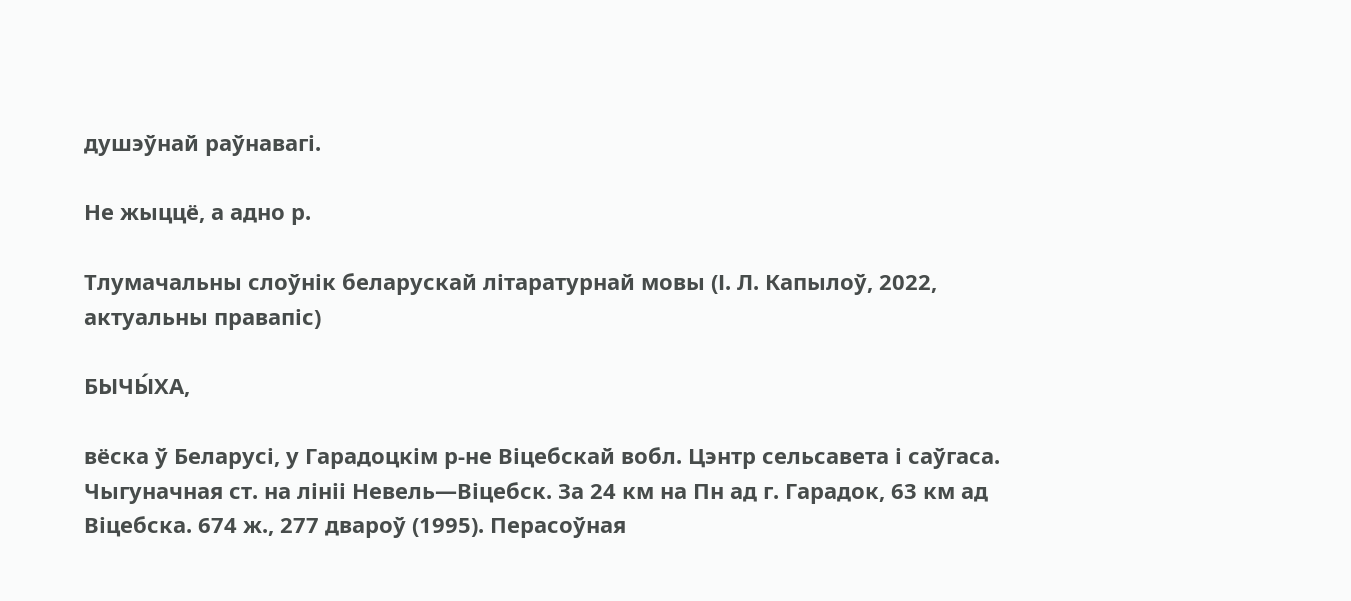душэўнай раўнавагі.

Не жыццё, а адно р.

Тлумачальны слоўнік беларускай літаратурнай мовы (І. Л. Капылоў, 2022, актуальны правапіс)

БЫЧЫ́ХА,

вёска ў Беларусі, у Гарадоцкім р-не Віцебскай вобл. Цэнтр сельсавета і саўгаса. Чыгуначная ст. на лініі Невель—Віцебск. За 24 км на Пн ад г. Гарадок, 63 км ад Віцебска. 674 ж., 277 двароў (1995). Перасоўная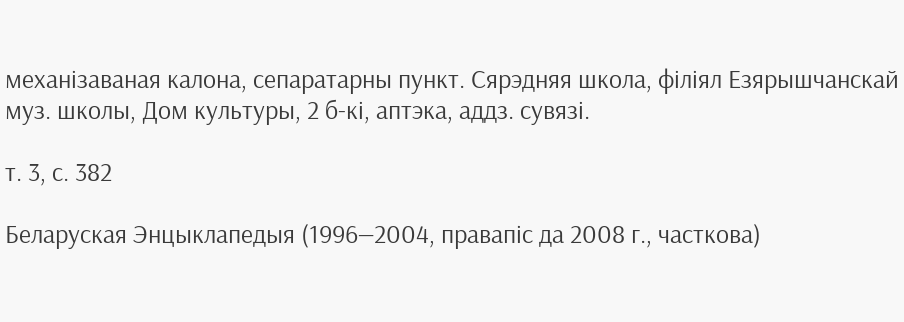механізаваная калона, сепаратарны пункт. Сярэдняя школа, філіял Езярышчанскай муз. школы, Дом культуры, 2 б-кі, аптэка, аддз. сувязі.

т. 3, с. 382

Беларуская Энцыклапедыя (1996—2004, правапіс да 2008 г., часткова)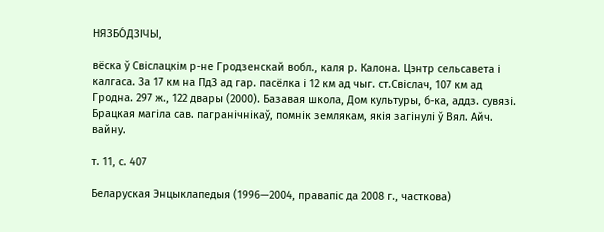НЯЗБО́ДЗІЧЫ,

вёска ў Свіслацкім р-не Гродзенскай вобл., каля р. Калона. Цэнтр сельсавета і калгаса. За 17 км на ПдЗ ад гар. пасёлка і 12 км ад чыг. ст.Свіслач, 107 км ад Гродна. 297 ж., 122 двары (2000). Базавая школа, Дом культуры, б-ка, аддз. сувязі. Брацкая магіла сав. пагранічнікаў, помнік землякам, якія загінулі ў Вял. Айч. вайну.

т. 11, с. 407

Беларуская Энцыклапедыя (1996—2004, правапіс да 2008 г., часткова)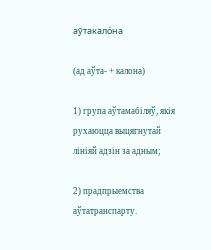аўтакало́на

(ад аўта- + калона)

1) група аўтамабіляў, якія рухаюцца выцягнутай лініяй адзін за адным;

2) прадпрыемства аўтатранспарту.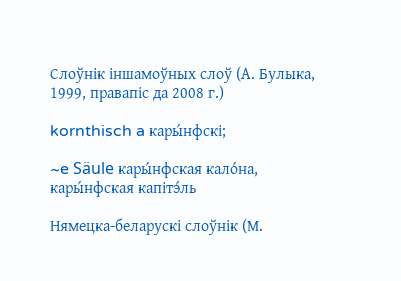Слоўнік іншамоўных слоў (А. Булыка, 1999, правапіс да 2008 г.)

kornthisch a кары́нфскі;

~e Säule кары́нфская кало́на, кары́нфская капітэ́ль

Нямецка-беларускі слоўнік (М.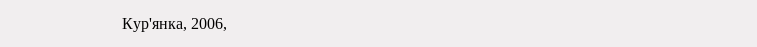Кур'янка, 2006,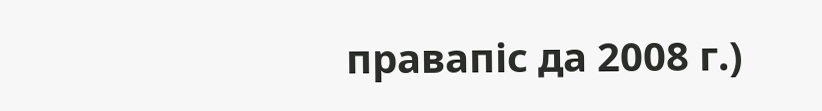правапіс да 2008 г.)